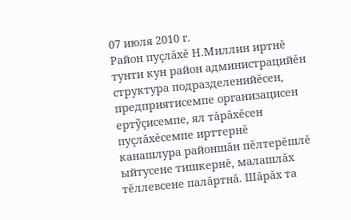07 июля 2010 г.
Район пуçлăхĕ Н.Миллин иртнĕ тунти кун район администрацийĕн структура подразделенийĕсен, предприятисемпе организацисен ертỹçисемпе, ял тăрăхĕсен пуçлăхĕсемпе ирттернĕ канашлура районшăн пĕлтерĕшлĕ ыйтусене тишкернĕ, малашлăх тĕллевсене палăртнă. Шăрăх та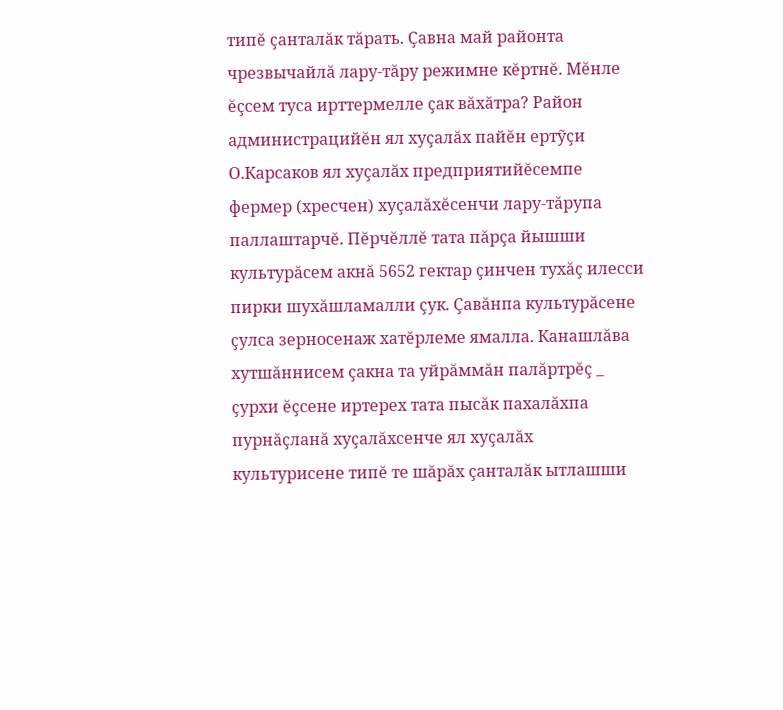типĕ çанталăк тăрать. Çавна май районта чрезвычайлă лару-тăру режимне кĕртнĕ. Мĕнле ĕçсем туса ирттермелле çак вăхăтра? Район администрацийĕн ял хуçалăх пайĕн ертỹçи О.Карсаков ял хуçалăх предприятийĕсемпе фермер (хресчен) хуçалăхĕсенчи лару-тăрупа паллаштарчĕ. Пĕрчĕллĕ тата пăрçа йышши культурăсем акнă 5652 гектар çинчен тухăç илесси пирки шухăшламалли çук. Çавăнпа культурăсене çулса зерносенаж хатĕрлеме ямалла. Канашлăва хутшăннисем çакна та уйрăммăн палăртрĕç _ çурхи ĕçсене иртерех тата пысăк пахалăхпа пурнăçланă хуçалăхсенче ял хуçалăх культурисене типĕ те шăрăх çанталăк ытлашши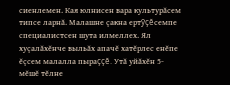сиенлемен. Кая юлнисен вара культурăсем типсе ларнă. Малашне çакна ертỹçĕсемпе специалистсен шута илмеллех. Ял хуçалăхĕнче выльăх апачĕ хатĕрлес енĕпе ĕçсем малалла пыраççĕ. Утă уйăхĕн 5-мĕшĕ тĕлне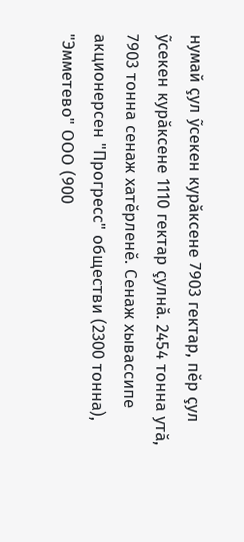нумай çул ỹсекен курăксене 7903 гектар, пĕр çул ỹсекен курăксене 1110 гектар çулнă. 2454 тонна утă, 7903 тонна сенаж хатĕрленĕ. Сенаж хывассипе акционерсен "Прогресс" обществи (2300 тонна), "Эмметево" ООО (900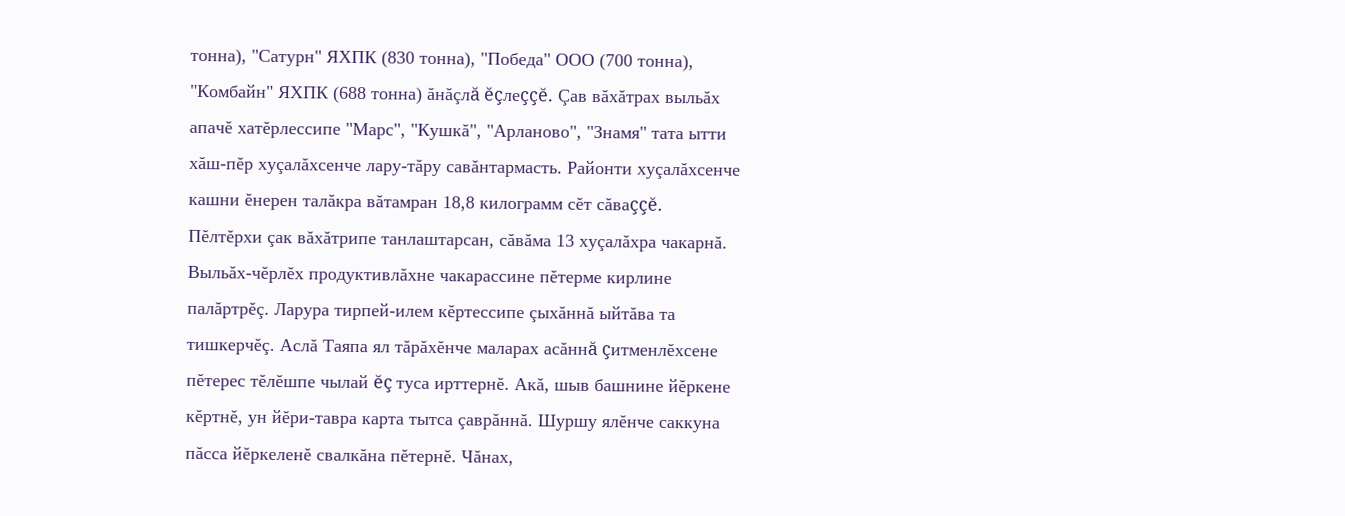тонна), "Сатурн" ЯХПК (830 тонна), "Победа" ООО (700 тонна), "Комбайн" ЯХПК (688 тонна) ăнăçлă ĕçлеççĕ. Çав вăхăтрах выльăх апачĕ хатĕрлессипе "Марс", "Кушкă", "Арланово", "Знамя" тата ытти хăш-пĕр хуçалăхсенче лару-тăру савăнтармасть. Районти хуçалăхсенче кашни ĕнерен талăкра вăтамран 18,8 килограмм сĕт сăваççĕ. Пĕлтĕрхи çак вăхăтрипе танлаштарсан, сăвăма 13 хуçалăхра чакарнă. Выльăх-чĕрлĕх продуктивлăхне чакарассине пĕтерме кирлине палăртрĕç. Ларура тирпей-илем кĕртессипе çыхăннă ыйтăва та тишкерчĕç. Аслă Таяпа ял тăрăхĕнче маларах асăннă çитменлĕхсене пĕтерес тĕлĕшпе чылай ĕç туса ирттернĕ. Акă, шыв башнине йĕркене кĕртнĕ, ун йĕри-тавра карта тытса çаврăннă. Шуршу ялĕнче саккуна пăсса йĕркеленĕ свалкăна пĕтернĕ. Чăнах,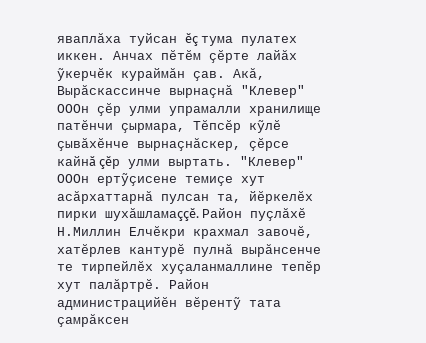яваплăха туйсан ĕç тума пулатех иккен. Анчах пĕтĕм çĕрте лайăх ỹкерчĕк кураймăн çав. Акă, Вырăскассинче вырнаçнă "Клевер" ОООн çĕр улми упрамалли хранилище патĕнчи çырмара, Тĕпсĕр кỹлĕ çывăхĕнче вырнаçнăскер, çĕрсе кайнă çĕр улми выртать. "Клевер" ОООн ертỹçисене темиçе хут асăрхаттарнă пулсан та, йĕркелĕх пирки шухăшламаççĕ. Район пуçлăхĕ Н.Миллин Елчĕкри крахмал завочĕ, хатĕрлев кантурĕ пулнă вырăнсенче те тирпейлĕх хуçаланмаллине тепĕр хут палăртрĕ. Район администрацийĕн вĕрентỹ тата çамрăксен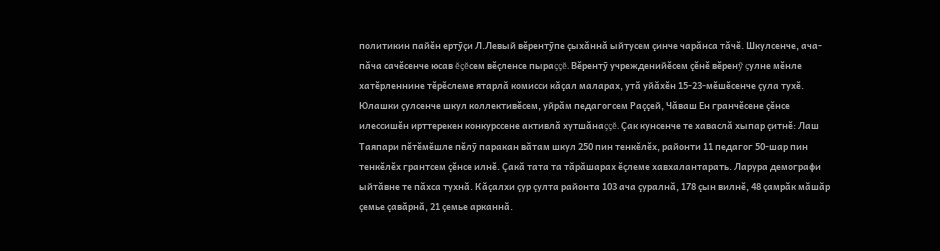политикин пайĕн ертỹçи Л.Левый вĕрентỹпе çыхăннă ыйтусем çинче чарăнса тăчĕ. Шкулсенче, ача-пăча сачĕсенче юсав ĕçĕсем вĕçленсе пыраççĕ. Вĕрентỹ учрежденийĕсем çĕнĕ вĕренỹ çулне мĕнле хатĕрленнине тĕрĕслеме ятарлă комисси кăçал маларах, утă уйăхĕн 15-23-мĕшĕсенче çула тухĕ. Юлашки çулсенче шкул коллективĕсем, уйрăм педагогсем Раççей, Чăваш Ен гранчĕсене çĕнсе илессишĕн ирттерекен конкурссене активлă хутшăнаççĕ. Çак кунсенче те хаваслă хыпар çитнĕ: Лаш Таяпари пĕтĕмĕшле пĕлỹ паракан вăтам шкул 250 пин тенкĕлĕх, районти 11 педагог 50-шар пин тенкĕлĕх грантсем çĕнсе илнĕ. Çакă тата та тăрăшарах ĕçлеме хавхалантарать. Ларура демографи ыйтăвне те пăхса тухнă. Кăçалхи çур çулта районта 103 ача çуралнă, 178 çын вилнĕ, 48 çамрăк мăшăр çемье çавăрнă, 21 çемье арканнă.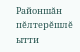Районшăн пĕлтерĕшлĕ ытти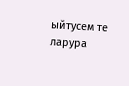ыйтусем те ларура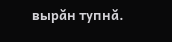вырăн тупнă.